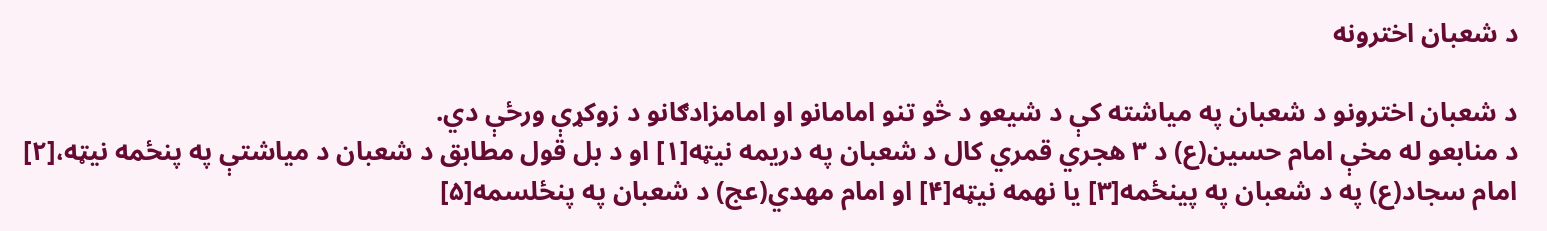د شعبان اخترونه

د شعبان اخترونو د شعبان په میاشته کې د شیعو د څو تنو امامانو او امامزادګانو د زوکړې ورځې دي.
د منابعو له مخې امام حسین(ع) د ۳ هجري قمري کال د شعبان په دریمه نیټه[۱] او د بل قول مطابق د شعبان د میاشتې په پنځمه نیټه،[۲] امام سجاد(ع) په د شعبان په پينځمه[۳] یا نهمه نیټه[۴] او امام مهدي(عج) د شعبان په پنځلسمه[۵]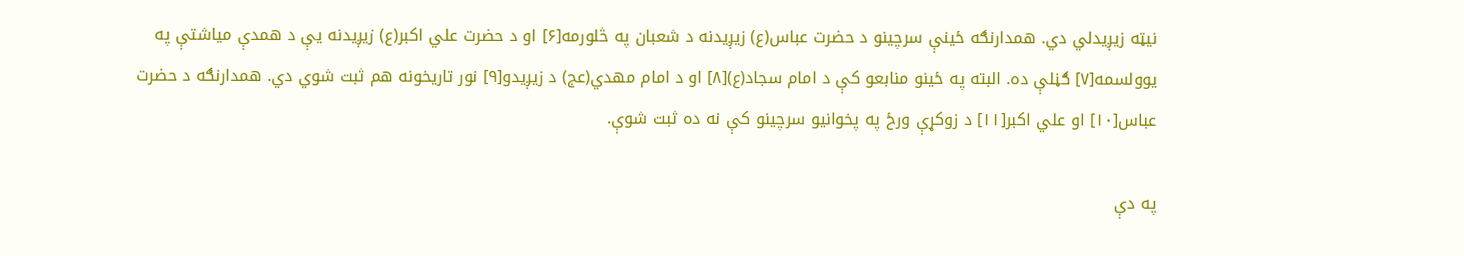نیټه زیږیدلي دي. همدارنګه ځینې سرچینو د حضرت عباس(ع) زیږیدنه د شعبان په څلورمه[۶] او د حضرت علي اکبر(ع) زیږیدنه یې د همدې میاشتې په یوولسمه[۷] ګڼلې ده. البته په ځینو منابعو کې د امام سجاد(ع)[۸] او د امام مهدي(عج) د زیږیدو[۹] نور تاریخونه هم ثبت شوي دي. همدارنګه د حضرت عباس[۱۰] او علي اکبر[۱۱] د زوکړې ورځ په پخوانیو سرچینو کې نه ده ثبت شوې.

په دې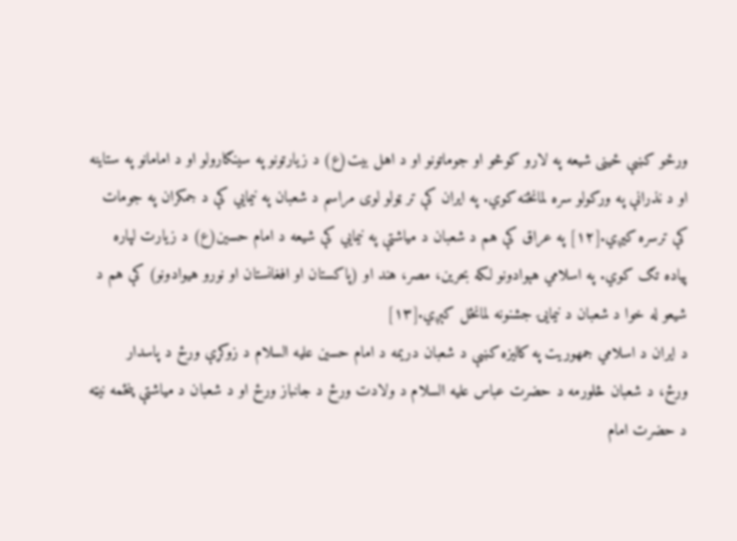ورځو کښې ځینی شیعه په لارو کوڅو او جوماتونو او د اهل بیت(ع) د زیارتونو په سینګارولو او د امامانو په ستاینه او د نذرانې په ورکولو سره لمانځنه کوي. په ایران کې تر ټولو لوی مراسم د شعبان په نیمایي کې د جمکران په جومات کې ترسره کیږي.[۱۲] په عراق کې هم د شعبان د میاشتې په نیمایي کې شیعه د امام حسین(ع) د زیارت لپاره پیاده تګ کوي. په اسلامي هېوادونو لکه بحرين، مصر، هند او (پاکستان او افغانستان او نورو هیوادونو) کې هم د شيعو له خوا د شعبان د نیمایۍ جشنونه لمانځل کېږي.[۱۳]
د ایران د اسلامي جمهوریت په کالیزه کښې د شعبان دریمه د امام حسین علیه السلام د زوکړې ورځ د پاسدار ورځ، د شعبان څلورمه د حضرت عباس علیه السلام د ولادت ورځ د جانباز ورځ او د شعبان د میاشتې پنځمه نیټه د حضرت امام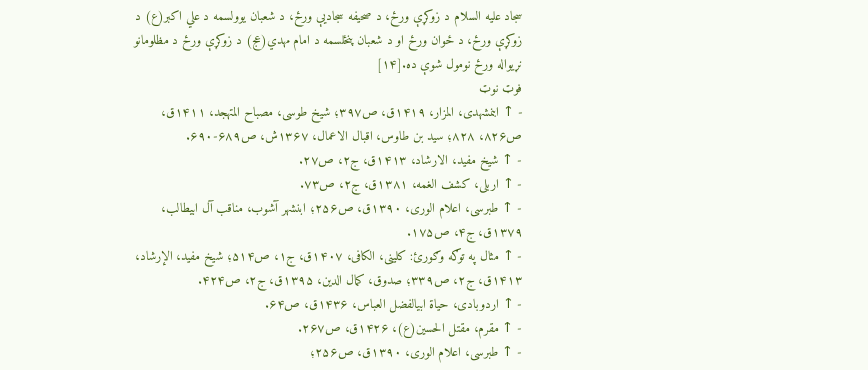سجاد علیه السلام د زوکړې ورځ، د صحیفه سجادیې ورځ، د شعبان یوولسمه د علي اکبر(ع) د زوکړې ورځ، د ځوان ورځ او د شعبان پنځلسمه د امام مهدي(عج) د زوکړې ورځ د مظلومانو نړیواله ورځ نومول شوې ده.[۱۴]
فوټ نوټ
- ↑ ابنمشهدی، المزار، ۱۴۱۹ق، ص۳۹۷؛ شیخ طوسی، مصباح المتهجد، ۱۴۱۱ق، ص۸۲۶، ۸۲۸؛ سید بن طاوس، اقبال الاعمال، ۱۳۶۷ش، ص۶۸۹-۶۹۰.
- ↑ شیخ مفید، الارشاد، ۱۴۱۳ق، ج۲، ص۲۷.
- ↑ اربلی، کشف الغمه، ۱۳۸۱ق، ج۲، ص۷۳.
- ↑ طبرسی، اعلام الوری، ۱۳۹۰ق، ص۲۵۶؛ ابنشهر آشوب، مناقب آل ابیطالب، ۱۳۷۹ق، ج۴، ص۱۷۵.
- ↑ مثال په توګه وګورئ: کلینی، الکافی، ۱۴۰۷ق، ج۱، ص۵۱۴؛ شیخ مفید، الإرشاد، ۱۴۱۳ق، ج۲، ص۳۳۹؛ صدوق، کمال الدین، ۱۳۹۵ق، ج۲، ص۴۲۴.
- ↑ اردوبادی، حیاة ابیالفضل العباس، ۱۴۳۶ق، ص۶۴.
- ↑ مقرم، مقتل الحسین(ع)، ۱۴۲۶ق، ص۲۶۷.
- ↑ طبرسی، اعلام الوری، ۱۳۹۰ق، ص۲۵۶؛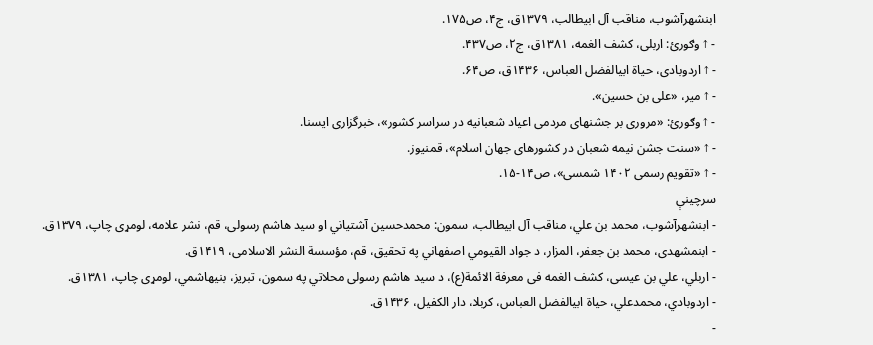ابنشهرآشوب، مناقب آل ابیطالب، ۱۳۷۹ق، ج۴، ص۱۷۵.
- ↑ وګورئ: اربلی، کشف الغمه، ۱۳۸۱ق، ج۲، ص۴۳۷.
- ↑ اردوبادی، حیاة ابیالفضل العباس، ۱۴۳۶ق، ص۶۴.
- ↑ میر، «علی بن حسین».
- ↑ وګورئ: «مروری بر جشنهای مردمی اعیاد شعبانیه در سراسر کشور»، خبرگزاری ایسنا.
- ↑ «سنت جشن نیمه شعبان در کشورهای جهان اسلام»، قمنیوز.
- ↑ «تقویم رسمی ۱۴۰۲ شمسی»، ص۱۴-۱۵.
سرچينې
- ابنشهرآشوب، محمد بن علي، مناقب آل ابيطالب، سمون: محمدحسین آشتیاني او سید هاشم رسولی، قم، نشر علامه، لومړی چاپ، ۱۳۷۹ق.
- ابنمشهدی، محمد بن جعفر، المزار، د جواد القیومي اصفهاني په تحقیق، قم، مؤسسة النشر الاسلامی، ۱۴۱۹ق.
- اربلي، علي بن عیسی، کشف الغمه فی معرفة الائمة(ع)، د سید هاشم رسولی محلاتي په سمون، تبریز، بنیهاشمي، لومړی چاپ، ۱۳۸۱ق.
- اردوبادي، محمدعلي، حیاة ابيالفضل العباس، کربلا، دار الکفیل، ۱۴۳۶ق.
-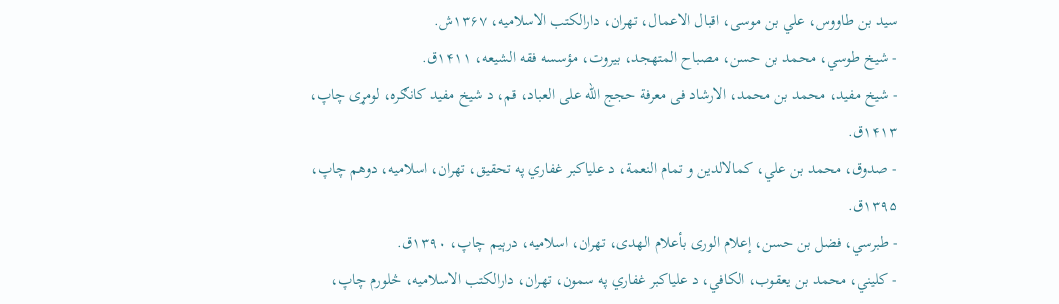سید بن طاووس، علي بن موسی، اقبال الاعمال، تهران، دارالکتب الاسلامیه، ۱۳۶۷ش.
- شیخ طوسي، محمد بن حسن، مصباح المتهجد، بیروت، مؤسسه فقه الشیعه، ۱۴۱۱ق.
- شیخ مفید، محمد بن محمد، الارشاد فی معرفة حجج الله على العباد، قم، د شیخ مفید کانګره، لومړی چاپ، ۱۴۱۳ق.
- صدوق، محمد بن علي، کمالالدین و تمام النعمة، د علياکبر غفاري په تحقیق، تهران، اسلامیه، دوهم چاپ، ۱۳۹۵ق.
- طبرسي، فضل بن حسن، إعلام الوری بأعلام الهدی، تهران، اسلامیه، درېیم چاپ، ۱۳۹۰ق.
- کلیني، محمد بن یعقوب، الکافي، د علياکبر غفاري په سمون، تهران، دارالکتب الاسلامیه، څلورم چاپ،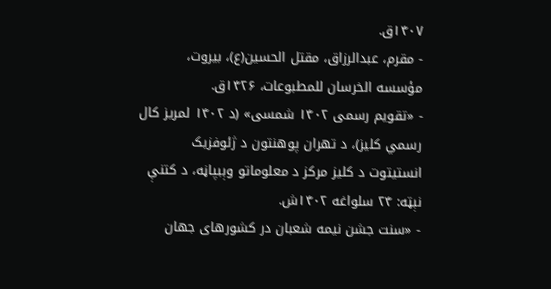۱۴۰۷ق.
- مقرم، عبدالرزاق، مقتل الحسین(ع)، بیروت، مؤسسه الخرسان للمطبوعات، ۱۴۲۶ق.
- «تقویم رسمی ۱۴۰۲ شمسی» (د ۱۴۰۲ لمریز کال رسمي کلیز)، د تهران پوهنتون د ژئوفزیک انستیتوت د کلیز مرکز د معلوماتو وېبپاڼه، د کتنې نېټه: ۲۴ سلواغه ۱۴۰۲ش.
- «سنت جشن نیمه شعبان در کشورهای جهان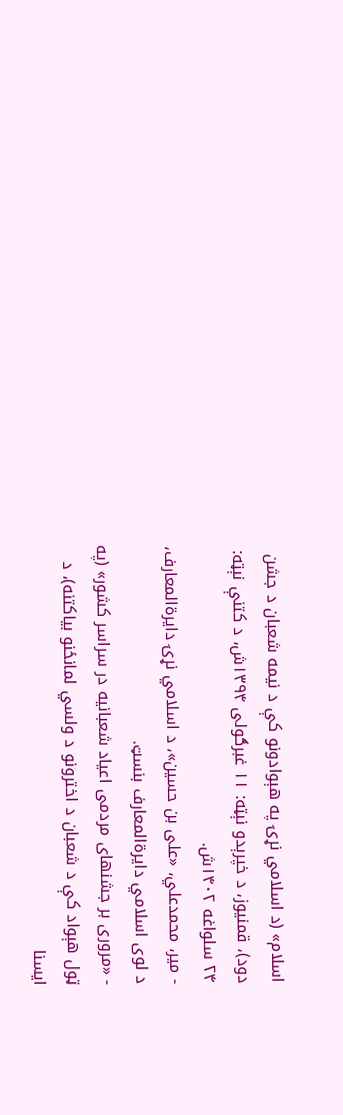اسلام» (د اسلامي نړۍ په هېوادونو کې د نیمه شعبان د جشن دود)، قمنیوز، د خپرېدو نېټه: ۱۱ غبرګولی ۱۳۹۴ش، د کتنې نېټه: ۲۴ سلواغه ۱۴۰۲ش.
- میر، محمدعلي، «علی بن حسین»، د اسلامي نړۍ دایرةالمعارف، د لوی اسلامي دایرةالمعارف بنسټ.
- «مروری بر جشنهای مردمی اعیاد شعبانیه در سراسر کشور» (په ټول هېواد کې د شعبان د اخترونو د ولسي لمانځنو بیاکتنه)، د ایسنا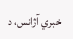خبري آژانس، د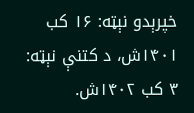خپرېدو نېټه: ۱۶ کب ۱۴۰۱ش، د کتنې نېټه: ۳ کب ۱۴۰۲ش.